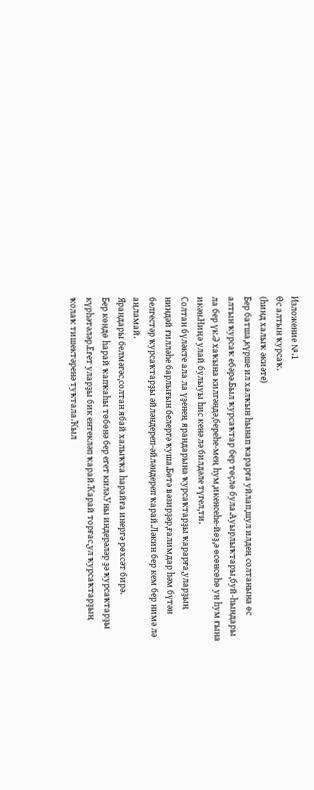Изложение №.1
Өс алтын ҡурсаҡ.
(һинд халыҡ әкиәте)
Бер батша,күрше ил халҡын һынап ҡарарға уйлап,шул илдең солтанына өс алтын ҡурсаҡ ебәрә.Был ҡурсаҡтар бер төҫлө була.Ауырлыҡтары,буй-һындары ла бер үк.Ә хаҡына килгәндә,береһе-мең һум,икенсеһе-йөҙ,ә өсөнсөһө ун һум ғына икән.Ниңә улай булыуы һис кенә лә билдәле түгел,ти.
Солтан бүләкте ала ла үҙенең ярандарына ҡурсаҡтарҙы ҡарарға,уларҙың ниндәй ғилләһе барлығын белергә ҡуша.Бөтә вәзирҙәр,ғалимдар һәм бүтән белгестәр ҡурсаҡтарҙы әйләндереп-әйләндереп ҡарай.Ләкин бер кем бер нимә лә аңламай.
Ярандары белмәгәс,солтан ябай халыҡҡа һарайға инергә рөхсәт бирә.
Бер көндө һарай ҡапҡаһы төбөнә бер егет килә.Уны индерәләр ҙә ҡурсаҡтарҙы күрһәтәләр.Егет уларҙы бик ентекләп ҡарай.Ҡарай торғас,ул ҡурсаҡтарҙың ҡолаҡ тишектәренә туҡтала.Ҡыл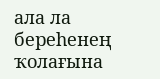ала ла береһенең ҡолағына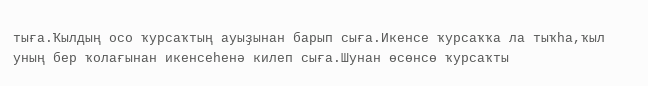тыға.Ҡылдың осо ҡурсаҡтың ауыҙынан барып сыға.Икенсе ҡурсаҡҡа ла тыҡһа,ҡыл уның бер ҡолағынан икенсеһенә килеп сыға.Шунан өсөнсө ҡурсаҡты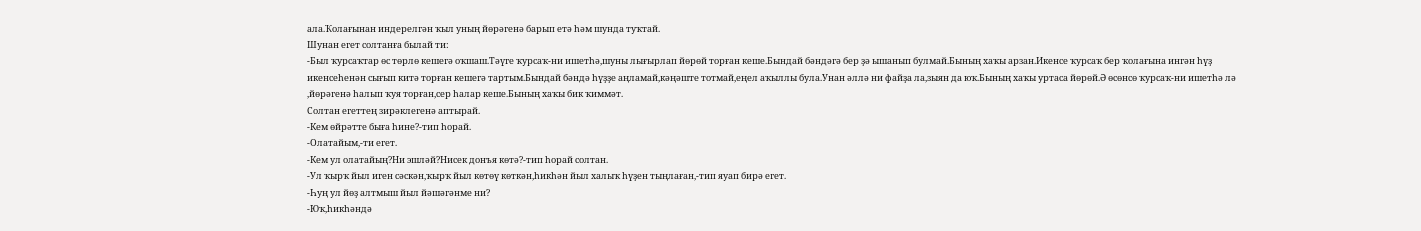ала.Ҡолағынан индерелгән ҡыл уның йөрәгенә барып етә һәм шунда туҡтай.
Шунан егет солтанға былай ти:
-Был ҡурсаҡтар өс төрлө кешегә оҡшаш.Тәүге ҡурсаҡ-ни ишетһә,шуны лығырлап йөрөй торған кеше.Бындай бәндәгә бер ҙә ышанып булмай.Бының хаҡы арзан.Икенсе ҡурсаҡ бер ҡолағына ингән һүҙ икенсеһенән сығып китә торған кешегә тартым.Бындай бәндә һүҙҙе аңламай,кәңәште тотмай,еңел аҡыллы була.Унан әллә ни файҙа ла,зыян да юҡ.Бының хаҡы уртаса йөрөй.Ә өсөнсө ҡурсаҡ-ни ишетһә лә ,йөрәгенә һалып ҡуя торған,сер һалар кеше.Бының хаҡы бик ҡиммәт.
Солтан егеттең зирәклегенә аптырай.
-Кем өйрәтте быға һине?-тип һорай.
-Олатайым,-ти егет.
-Кем ул олатайың?Ни эшләй?Нисек донъя көтә?-тип һорай солтан.
-Ул ҡырҡ йыл иген сәскән,ҡырҡ йыл көтөү көткән,һикһән йыл халыҡ һүҙен тыңлаған,-тип яуап бирә егет.
-Һуң ул йөҙ алтмыш йыл йәшәгәнме ни?
-Юҡ,һикһәндә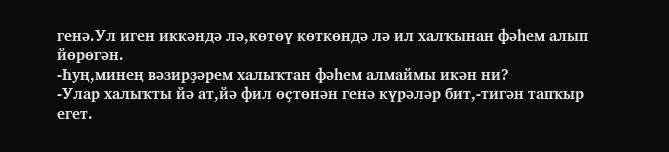генә.Ул иген иккәндә лә,көтөү көткөндә лә ил халҡынан фәһем алып йөрөгән.
-Һуң,минең вәзирҙәрем халыҡтан фәһем алмаймы икән ни?
-Улар халыҡты йә ат,йә фил өҫтөнән генә күрәләр бит,-тигән тапҡыр егет.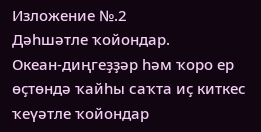Изложение №.2
Дәһшәтле ҡойондар.
Океан-диңгеҙҙәр һәм ҡоро ер өҫтөндә ҡайһы саҡта иҫ киткес ҡеүәтле ҡойондар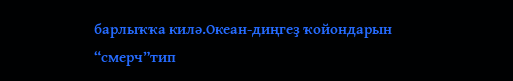барлыҡҡа килә.Океан-диңгеҙ ҡойондарын “смерч”тип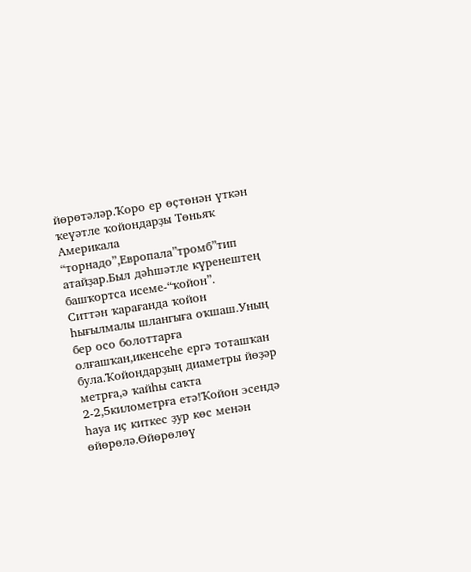йөрөтәләр.Ҡоро ер өҫтөнән үткән ҡеүәтле ҡойондарҙы Төньяҡ Америкала “торнадо”,Европала”тромб”тип атайҙар.Был дәһшәтле күренештең башҡортса исеме-“ҡойон”.
Ситтән ҡарағанда ҡойон һығылмалы шлангыға оҡшаш.Уның бер осо болоттарға олғашҡан,икенсеһе ергә тоташҡан була.Ҡойондарҙың диаметры йөҙәр метрға,ә ҡайһы саҡта 2-2,5километрға етә!Ҡойон эсендә һауа иҫ киткес ҙур көс менән өйөрөлә.Өйөрөлөү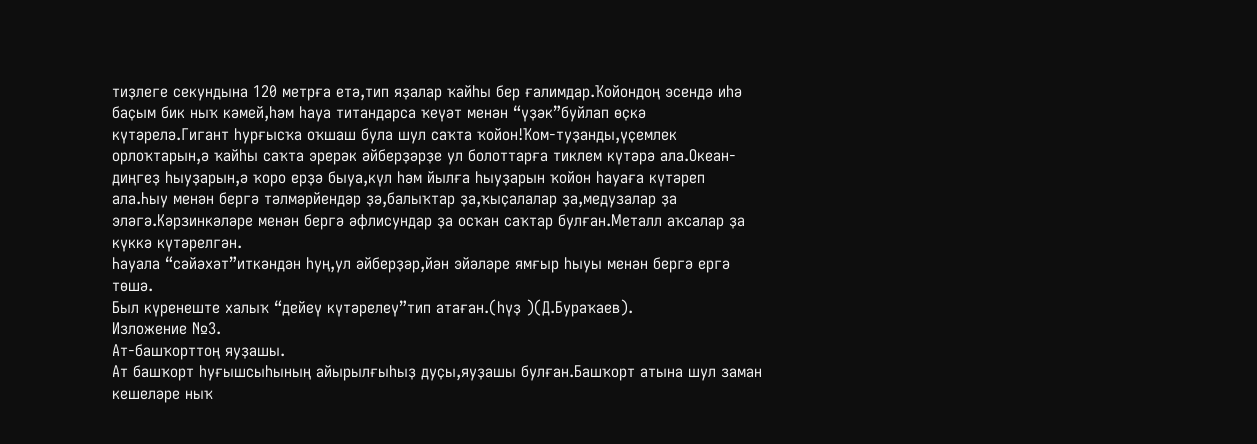тиҙлеге секундына 120 метрға етә,тип яҙалар ҡайһы бер ғалимдар.Ҡойондоң эсендә иһә баҫым бик ныҡ кәмей,һәм һауа титандарса ҡеүәт менән “үҙәк”буйлап өҫкә күтәрелә.Гигант һурғысҡа оҡшаш була шул саҡта ҡойон!Ҡом-туҙанды,үҫемлек орлоҡтарын,ә ҡайһы саҡта эрерәк әйберҙәрҙе ул болоттарға тиклем күтәрә ала.Океан-диңгеҙ һыуҙарын,ә ҡоро ерҙә быуа,күл һәм йылға һыуҙарын ҡойон һауаға күтәреп ала.Һыу менән бергә тәлмәрйендәр ҙә,балыҡтар ҙа,ҡыҫалалар ҙа,медузалар ҙа эләгә.Кәрзинкәләре менән бергә әфлисундар ҙа осҡан саҡтар булған.Металл аҡсалар ҙа күккә күтәрелгән.
Һауала “сәйәхәт”иткәндән һуң,ул әйберҙәр,йән эйәләре ямғыр һыуы менән бергә ергә төшә.
Был күренеште халыҡ “дейеү күтәрелеү”тип атаған.(һүҙ )(Д.Бураҡаев).
Изложение №3.
Ат-башҡорттоң яуҙашы.
Ат башҡорт һуғышсыһының айырылғыһыҙ дуҫы,яуҙашы булған.Башҡорт атына шул заман кешеләре ныҡ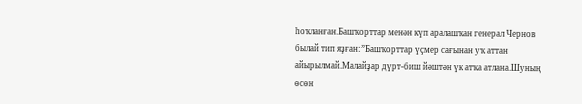һоҡланған.Башҡорттар менән күп аралашҡан генерал Чернов былай тип яҙған:”Башҡорттар үҫмер сағынан уҡ аттан айырылмай.Малайҙар дүрт-биш йәштән үк атҡа атлана.Шуның өсөн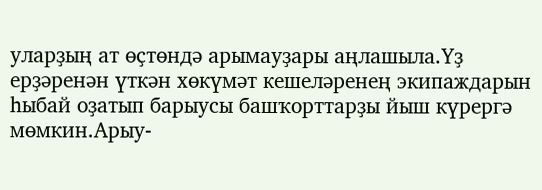уларҙың ат өҫтөндә арымауҙары аңлашыла.Үҙ ерҙәренән үткән хөкүмәт кешеләренең экипаждарын һыбай оҙатып барыусы башҡорттарҙы йыш күрергә мөмкин.Арыу-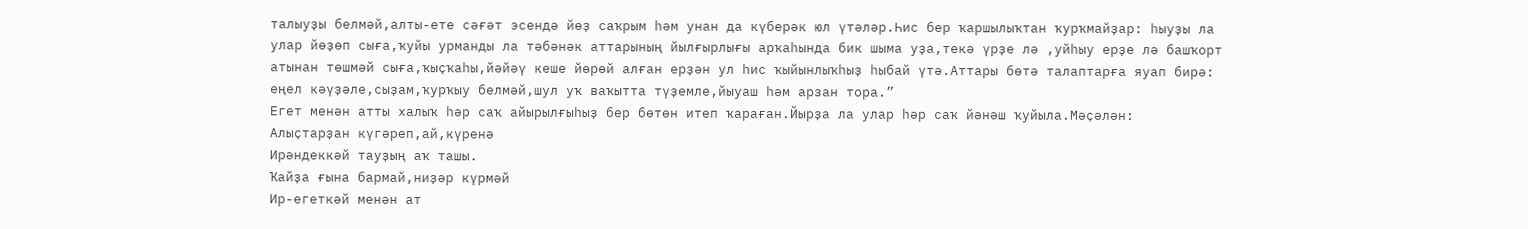талыуҙы белмәй,алты-ете сәғәт эсендә йөҙ саҡрым һәм унан да күберәк юл үтәләр.Һис бер ҡаршылыҡтан ҡурҡмайҙар: һыуҙы ла улар йөҙөп сыға,ҡуйы урманды ла тәбәнәк аттарының йылғырлығы арҡаһында бик шыма уҙа,текә үрҙе лә ,уйһыу ерҙе лә башҡорт атынан төшмәй сыға,ҡыҫҡаһы,йәйәү кеше йөрөй алған ерҙән ул һис ҡыйынлыҡһыҙ һыбай үтә.Аттары бөтә талаптарға яуап бирә: еңел кәүҙәле,сыҙам,ҡурҡыу белмәй,шул уҡ ваҡытта түҙемле,йыуаш һәм арзан тора.”
Егет менән атты халыҡ һәр саҡ айырылғыһыҙ бер бөтөн итеп ҡараған.Йырҙа ла улар һәр саҡ йәнәш ҡуйыла.Мәҫәлән:
Алыҫтарҙан күгәреп,ай,күренә
Ирәндеккәй тауҙың аҡ ташы.
Ҡайҙа ғына бармай,ниҙәр күрмәй
Ир-егеткәй менән ат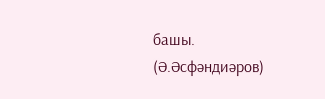башы. (Ә.Әсфәндиәров)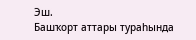Эш.
Башҡорт аттары тураһында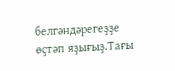белгәндәрегеҙҙе өҫтәп яҙығыҙ.Тағы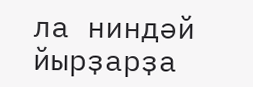ла ниндәй йырҙарҙа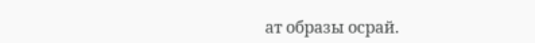ат образы осрай.